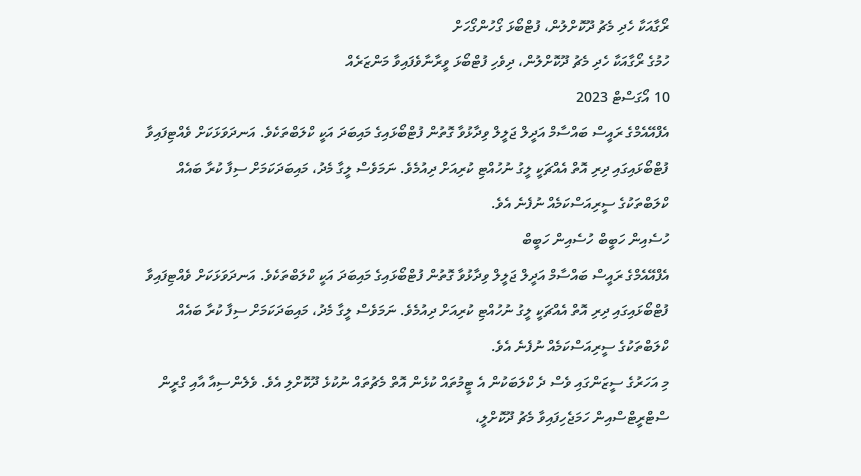ރޯގާއަކާ ހެދި މެޗު ދޫކޮށްލުން، ފުޓްބޯޅަ ގޯހުންގޯހަށް
ހުމުގެ ރޯގާއަކާ ހެދި މެޗު ދޫކޮށްލުން، ދިވެހި ފުޓްބޯޅަ ވީރާނާވެފައިވާ މަންޒަރެއް
10 އޯގަސްޓް 2023
އެފްއޭއެމްގެ ރައީސް ބައްސާމް އަދީލް ޖަލީލް ވިދާޅުވާ ގޮތުން ފުޓްބޯޅައިގެ މައިބަދަ އަކީ ކްލަބްތަކެވެ. އަނދަވަޅަކަށް ވެއްޓިފައިވާ ފުޓްބޯޅައިގައި ދިރި އޮތް އެއްޗަކީ ލީގު ނުހުއްޓި ކުރިއަށް ދިއުމެވެ. ނަމަވެސް ލީގާ މެދު، މައިބަދަކަމަށް ސިފާ ކުރާ ބައެއް ކްލަބްތަކުގެ ސީރިއަސްކަމެއް ނުފެނެ އެވެ.
ހުސެއިން ހަބީބް ހުސެއިން ހަބީބް
އެފްއޭއެމްގެ ރައީސް ބައްސާމް އަދީލް ޖަލީލް ވިދާޅުވާ ގޮތުން ފުޓްބޯޅައިގެ މައިބަދަ އަކީ ކްލަބްތަކެވެ. އަނދަވަޅަކަށް ވެއްޓިފައިވާ ފުޓްބޯޅައިގައި ދިރި އޮތް އެއްޗަކީ ލީގު ނުހުއްޓި ކުރިއަށް ދިއުމެވެ. ނަމަވެސް ލީގާ މެދު، މައިބަދަކަމަށް ސިފާ ކުރާ ބައެއް ކްލަބްތަކުގެ ސީރިއަސްކަމެއް ނުފެނެ އެވެ.
މި އަހަރުގެ ސީޒަންގައި ވެސް ދެ ކްލަބަކުން އެ ޓީމުތައް ކުޅެން އޮތް މެޗުތައް ނުކުޅެ ދޫކޮށްލި އެވެ. ވެލެންސިއާ އާއި ގްރީން ސްޓްރީޓްސްއިން ހަމަޖެހިފައިވާ މެޗު ދޫކޮށްލީ،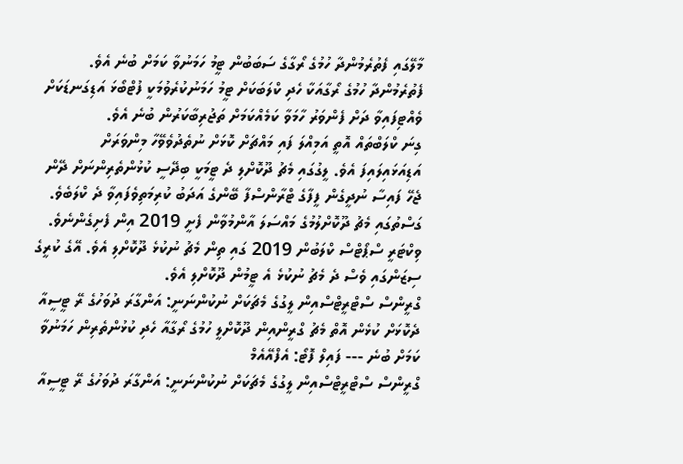މާލޭގައި ފެތުރެމުންދާ ހުމުގެ ރޯގާގެ ސަބަބުން ޓީމު ހަމަނުވާ ކަމަށް ބުނެ އެވެ.
ފެތުރެމުންދާ ހުމުގެ ރޯގާއަކާ ހެދި ކްލަބަކަށް ޓީމު ހަމަނުކުރެވުމަކީ ފުޓްބޯޅަ އަޑިގަނޑަކަށް ވެއްޓިފައިވާ ދަށް ފެންވަރު ހާމަވާ ކަމެއްކަމަށް ތަޖުރިބާކަރުން ބުނެ އެވެ.
ގިނަ ކްލަބްތައް އޮތީ އަމިއްލަ ފައި މައްޗަށް ކޮޅަށް ނުތެދުވެވޭހާ މިންވަރަށް އަޑިއަޅައިލައިފަ އެވެ. ލީގުގައި މެޗު ދޫކޮށްލި ދެ ޓީމަކީ ބިދޭސީ ކުޅުންތެރިންނަށް ދޭން ޖެހޭ ފައިސާ ނުދީގެން ފީފާގެ ޓްރާންސްފާ ބޭންގެ އަދަބު ކުރިމަތިވެފައިވާ ދެ ކްލަބެވެ.
ގަސްތުގައި މެޗު ދޫކޮށްލުމުގެ މައްސަލަ އާންމުވާން ފެށީ 2019 އިން ފެށިގެންނެވެ. ވިކްޓަރީ ސްޕޯޓްސް ކްލަބުން 2019 ގައި ތިން މެޗު ނުކުޅެ ދޫކޮށްލި އެވެ. އޭގެ ކުރީގެ ސިޒަންގައި ވެސް ދެ މެޗު ނުކުޅެ އެ ޓީމުން ދޫކޮށްލި އެވެ.
ގްރީންސް ސްޓްރީޓްސްއިން ލީގުގެ މެޗަކަށް ނުކުންނަނީ: އަންގާރަ ދުވަހުގެ ރޭ ޓީސީއާ ދެކޮޅަށް ކުޅެން އޮތް މެޗު ގްރީންއިން ދޫކޮށްލީ ހުމުގެ ރޯގާއާ ހެދި ކުޅުންތެރިން ހަމަނުވާ ކަމަށް ބުނެ --- ފައިލް ފޮޓޯ: އެފްއޭއެމް
ގްރީންސް ސްޓްރީޓްސްއިން ލީގުގެ މެޗަކަށް ނުކުންނަނީ: އަންގާރަ ދުވަހުގެ ރޭ ޓީސީއާ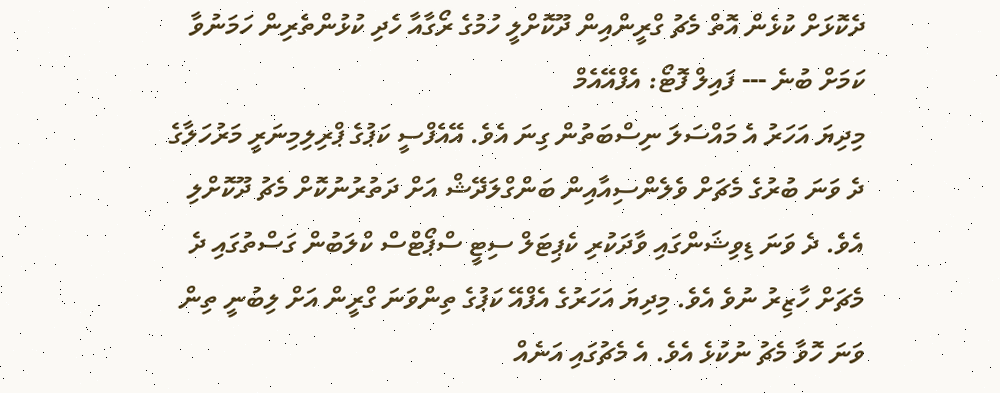ދެކޮޅަށް ކުޅެން އޮތް މެޗު ގްރީންއިން ދޫކޮށްލީ ހުމުގެ ރޯގާއާ ހެދި ކުޅުންތެރިން ހަމަނުވާ ކަމަށް ބުނެ --- ފައިލް ފޮޓޯ: އެފްއޭއެމް
މިދިޔަ އަހަރު އެ މައްސަލަ ނިސްބަތުން ގިނަ އެވެ. އޭއެފްސީ ކަޕުގެ ޕްރިލިމިނަރީ މަރުހަލާގެ ދެ ވަނަ ބުރުގެ މެޗަށް ވެލެންސިއާއިން ބަންގްލަދޭޝް އަށް ދަތުރުނުކޮށް މެޗު ދޫކޮށްލި އެވެ. ދެ ވަނަ ޑިވިޝަންގައި ވާދަކުރި ކެޕިޓަލް ސިޓީ ސްޕޯޓްސް ކްލަބުން ގަސްތުގައި ދެ މެޗަށް ހާޒިރު ނުވެ އެވެ. މިދިޔަ އަހަރުގެ އެފްއޭ ކަޕުގެ ތިންވަނަ ގްރީން އަށް ލިބުނީ ތިން ވަނަ ހޮވާ މެޗު ނުކުޅެ އެވެ. އެ މެޗުގައި އަނެއް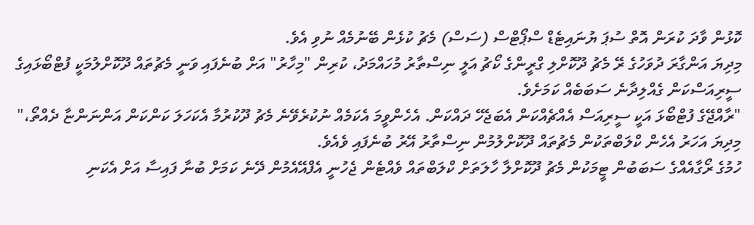ކޮޅުން ވާދަ ކުރަން އޮތް ސުޕަ ޔުނައިޓެޑް ސްޕޯޓްސް (ސަސް) މެޗު ކުޅެން ބޭނުމެއް ނުވި އެވެ.
މިދިޔަ އަންގާރަ ދުވަހުގެ ރޭ މެޗު ދޫކޮށްލި ގްރީންގެ ކޯޗު އަލީ ނިސްތާރު މުހައްމަދު، ކުރިން "މިހާރު" އަށް ބުނެފައި ވަނީ މެޗުތައް ދޫކޮށްލުމަކީ ފުޓްބޯޅައިގެ ސީރިއަސްކަން ގެއްލިދާނެ ސަބަބެއް ކަމަށެވެ.
"ރާއްޖޭގެ ފުޓްބޯޅަ އަކީ ސީރިއަސް އެއްޗެއްކަން އެބަޖެހޭ ދައްކަން. އެހެންވީމަ އެކަމެއް ނުކުރެވޭނެ މެޗު ދޫކުރުމާ އެކަހަލަ ކަންކަން އަންނަންޏާ ދެއްތޯ،" މިދިޔަ އަހަރު އެހެން ކްލަބްތަކުން މެޗުތައް ދޫކޮށްލުމުން ނިސްތާރު އޭރު ބުނެފައި ވެއެވެ.
ހުމުގެ ރޯގާއެއްގެ ސަބަބުން ޓީމަކުން މެޗު ދޫކޮށްލާ ހާލަތަށް ކްލަބްތައް ވެއްޓެން ޖެހުނީ އެފްއޭއެމުން ދޭނެ ކަމަށް ބުނާ ފައިސާ އަށް އެކަނި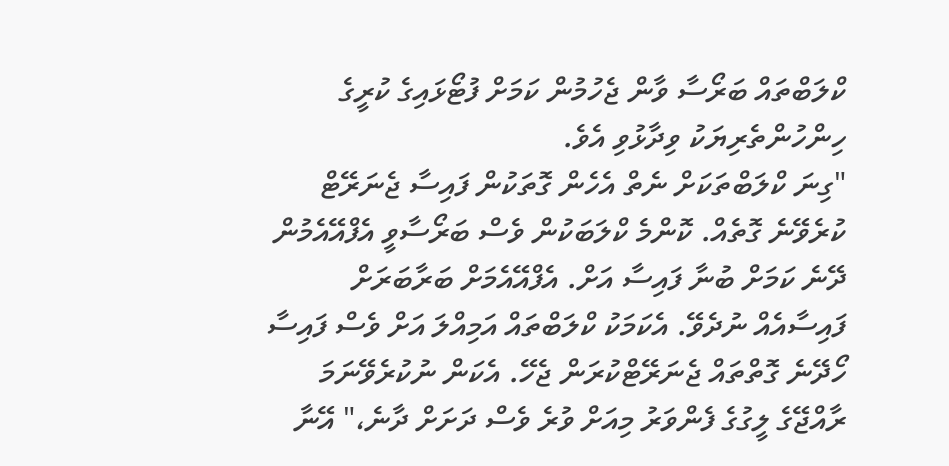ކްލަބްތައް ބަރޯސާ ވާން ޖެހުމުން ކަމަށް ފުޓޯޅައިގެ ކުރީގެ ހިންހުންތެރިޔަކު ވިދާޅުވި އެވެ.
"ގިނަ ކްލަބްތަކަށް ނެތް އެހެން ގޮތަކުން ފައިސާ ޖެނަރޭޓް ކުރެވޭނެ ގޮތެއް. ކޮންމެ ކްލަބަކުން ވެސް ބަރޯސާވީ އެފްއޭއެމުން ދޭނެ ކަމަށް ބުނާ ފައިސާ އަށް. އެފްއޭއެމަށް ބަރާބަރަށް ފައިސާއެއް ނުދެވޭ. އެކަމަކު ކްލަބްތައް އަމިއްލަ އަށް ވެސް ފައިސާ ހޯދޭނެ ގޮތްތައް ޖެނަރޭޓްކުރަން ޖެހޭ. އެކަން ނުކުރެވޭނަމަ ރާއްޖޭގެ ލީގުގެ ފެންވަރު މިއަށް ވުރެ ވެސް ދަށަށް ދާނެ،" އޭނާ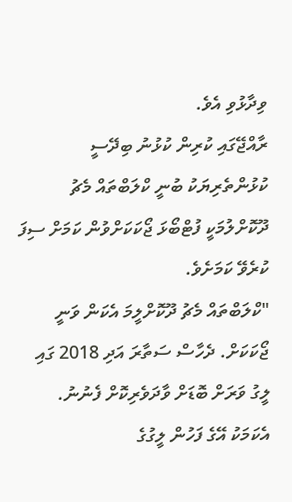ވިދާޅުވި އެވެ.
ރާއްޖޭގައި ކުރިން ކުޅުނު ބިދޭސީ ކުޅުންތެރިޔަކު ބުނީ ކްލަބްތައް މެޗު ދޫކޮށްލުމަކީ ފުޓްބޯޅަ ޖޯކަކަށްވުން ކަމަށް ސިފަ ކުރެވޭ ކަމަށެވެ.
"ކްލަބްތައް މެޗު ދޫކޮށްލީމަ އެކަން ވަނީ ޖޯކަކަށް. ދެހާސް ސަތާރަ އަދި 2018 ގައި ލީގު ވަރަށް ބޮޑަށް ވާދަވެރިކޮށް ފެނުނު. އެކަމަކު އޭގެ ފަހުން ލީގުގެ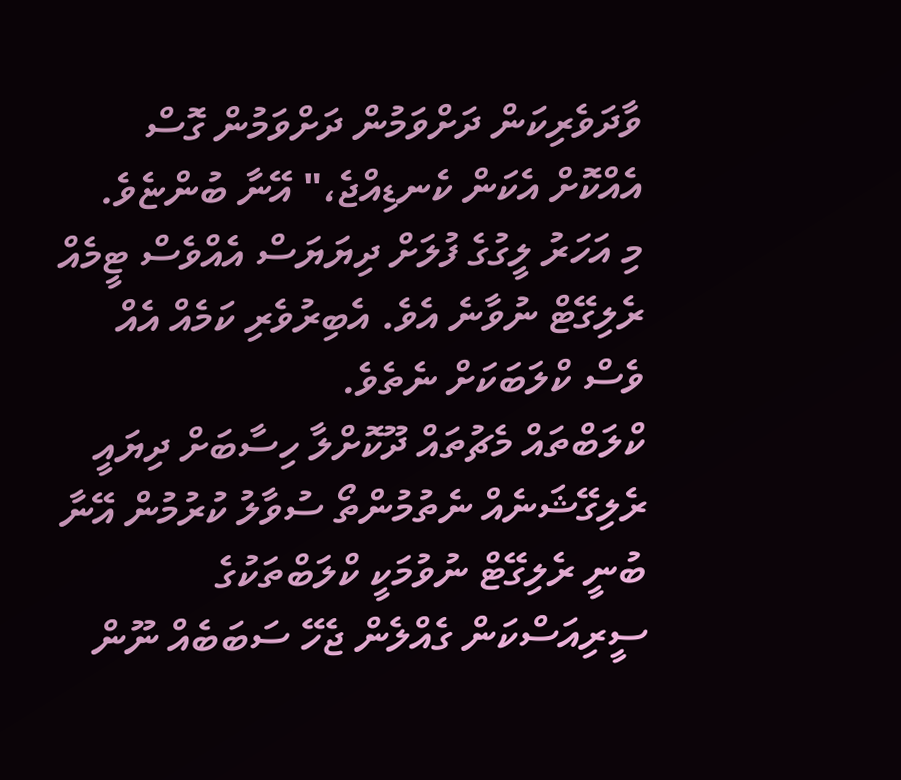ވާދަވެރިކަން ދަށްވަމުން ދަށްވަމުން ގޮސް އެއްކޮށް އެކަން ކެނޑިއްޖެ،" އޭނާ ބުންޏެވެ.
މި އަހަރު ލީގުގެ ފުލަށް ދިޔަޔަސް އެއްވެސް ޓީމެއް ރެލިގޭޓް ނުވާނެ އެވެ. އެބިރުވެރި ކަމެއް އެއް ވެސް ކްލަބަކަށް ނެތެވެ.
ކްލަބްތައް މެޗުތައް ދޫކޮށްލާ ހިސާބަށް ދިޔައީ ރެލިގޭޝަނެއް ނެތުމުންތޯ ސުވާލު ކުރުމުން އޭނާ ބުނީ ރެލިގޭޓް ނުވުމަކީ ކްލަބްތަކުގެ ސީރިއަސްކަން ގެއްލެން ޖެހޭ ސަބަބެއް ނޫން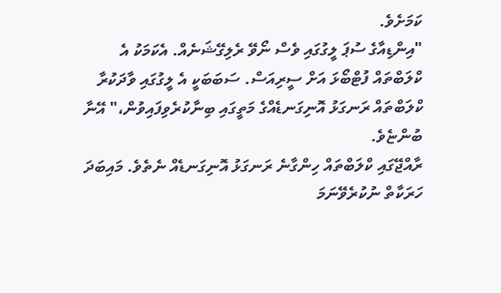ކަމަށެވެ.
"އިންޑިއާގެ ސުޕަ ލީގުގައި ވެސް ނޯވޭ ރެލިގޭޝަނެއް. އެކަމަކު އެ ކްލަބްތައް ފުޓްބޯޅަ އަށް ސީރިއަސް. ސަބަބަކީ އެ ލީގުގައި ވާދަކުރާ ކްލަބްތައް ރަނގަޅު އޮނިގަނޑެއްގެ މަތީގައި ބިނާކުރެވިފައިވުން،" އޭނާ ބުންޏެވެ.
ރާއްޖޭގައި ކްލަބްތައް ހިންގާނެ ރަނގަޅު އޮނިގަނޑެއް ނެތެވެ. މައިބަދަ ހަރަކާތް ނުކުރެވޭނަމަ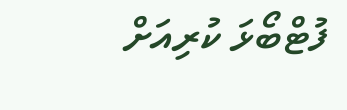ފުޓްބޯޅަ ކުރިއަށް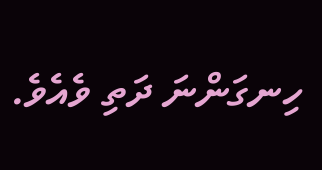ހިނގަންނަ ދަތި ވެއެވެ.